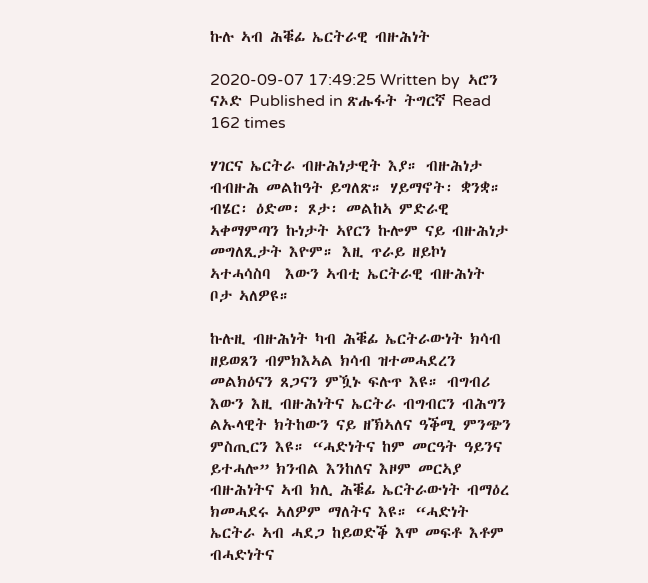ኩሉ ኣብ ሕቑፊ ኤርትራዊ ብዙሕነት

2020-09-07 17:49:25 Written by  ኣሮን ናኦድ Published in ጽሑፋት ትግርኛ Read 162 times

ሃገርና ኤርትራ ብዙሕነታዊት እያ። ብዙሕነታ ብብዙሕ መልከዓት ይግለጽ። ሃይማኖት፡ ቋንቋ። ብሄር፡ ዕድመ፡ ጾታ፡ መልከኣ ምድራዊ ኣቀማምጣን ኩነታት ኣየርን ኩሎም ናይ ብዙሕነታ መግለጺታት እዮም። እዚ ጥራይ ዘይኮነ ኣተሓሳስባ  እውን ኣብቲ ኤርትራዊ ብዙሕነት ቦታ ኣለዎዩ።

ኩሉዚ ብዙሕነት ካብ ሕቑፊ ኤርትራውነት ክሳብ ዘይወጸን ብምክእኣል ክሳብ ዝተመሓደረን መልክዕናን ጸጋናን ምዃኑ ፍሉጥ እዩ። ብግብሪ እውን እዚ ብዙሕነትና ኤርትራ ብግብርን ብሕግን ልኡላዊት ክትከውን ናይ ዘኽኣለና ዓቕሚ ምንጭን ምስጢርን እዩ። “ሓድነትና ከም መርዓት ዓይንና ይተሓሎ” ክንብል እንከለና እዞም መርኣያ ብዙሕነትና ኣብ ክሊ ሕቑፊ ኤርትራውነት ብማዕረ ክመሓደሩ ኣለዎም ማለትና እዩ። “ሓድነት ኤርትራ ኣብ ሓደጋ ከይወድቕ እሞ መፍቶ እቶም ብሓድነትና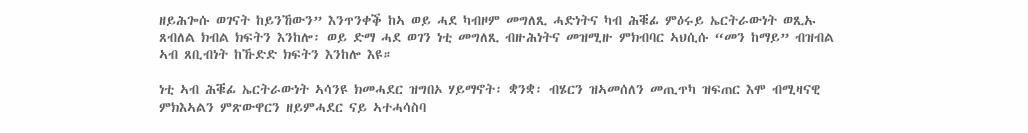ዘይሕጐሱ ወገናት ከይንኸውን” እንጥንቀቕ ከኣ ወይ ሓደ ካብዞም መግለጺ ሓድነትና ካብ ሕቑፊ ምዕሩይ ኤርትራውነት ወጺኡ ጸብለል ክብል ክፍትን እንከሎ፡ ወይ ድማ ሓደ ወገን ነቲ መግለጺ ብዙሕነትና መዝሚዙ ምክብባር ኣህሲሱ “መን ከማይ” ብዝብል ኣብ ጸቢብነት ከኹድድ ክፍትን እንከሎ እዩ።

ነቲ ኣብ ሕቑፊ ኤርትራውነት ኣሳንዩ ክመሓደር ዝግበኦ ሃይማኖት፡ ቋንቋ፡ ብሄርን ዝኣመሰለን መጢጥካ ዝፍጠር እሞ ብሚዛናዊ ምክእኣልን ምጽውዋርን ዘይምሓደር ናይ ኣተሓሳስባ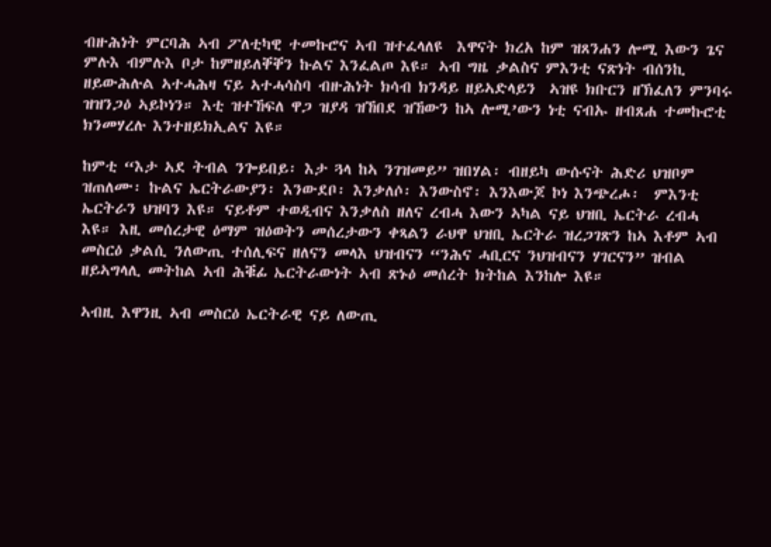ብዙሕነት ምርባሕ ኣብ ፖለቲካዊ ተመኩሮና ኣብ ዝተፈላለዩ  እዋናት ክረአ ከም ዝጸንሐን ሎሚ እውን ጌና ምሉእ ብምሉእ ቦታ ከምዘይለቐቐን ኩልና እንፈልጦ እዩ። ኣብ ግዜ ቃልስና ምእንቲ ናጽነት ብሰንኪ ዘይውሕሉል ኣተሓሕዛ ናይ ኣተሓሳስባ ብዙሕነት ክሳብ ክንዳይ ዘይኣድላይን  ኣዝዩ ክቡርን ዘኽፈለን ምንባሩ ዝዝንጋዕ ኣይኮነን። እቲ ዝተኸፍለ ዋጋ ዝያዳ ዝኸበደ ዝኸውን ከኣ ሎሚ’ውን ነቲ ናብኡ ዘብጸሐ ተመኩሮቲ ክንመሃረሉ እንተዘይክኢልና እዩ።

ከምቲ “እታ ኣደ ትብል ንጐይበይ፡ እታ ጓላ ከኣ ንገዝመይ” ዝበሃል፡ ብዘይካ ውሱናት ሕድሪ ህዝቦም ዝጠለሙ፡ ኩልና ኤርትራውያን፡ እንውደቦ፡ እንቃለሶ፡ እንውስኖ፡ እንእውጆ ኮነ እንጭረሖ፡  ምእንቲ ኤርትራን ህዝባን እዩ። ናይቶም ተወዲብና እንቃለስ ዘለና ረብሓ እውን ኣካል ናይ ህዝቢ ኤርትራ ረብሓ   እዩ። እዚ መሰረታዊ ዕማም ዝዕወትን መሰረታውን ቀጻልን ራህዋ ህዝቢ ኤርትራ ዝረጋገጽን ከኣ እቶም ኣብ መስርዕ ቃልሲ ንለውጢ ተሰሊፍና ዘለናን መላእ ህዝብናን “ንሕና ሓቢርና ንህዝብናን ሃገርናን” ዝብል ዘይኣግላሊ መትከል ኣብ ሕቑፊ ኤርትራውነት ኣብ ጽኑዕ መሰረት ክትከል እንከሎ እዩ።

ኣብዚ እዋንዚ ኣብ መስርዕ ኤርትራዊ ናይ ለውጢ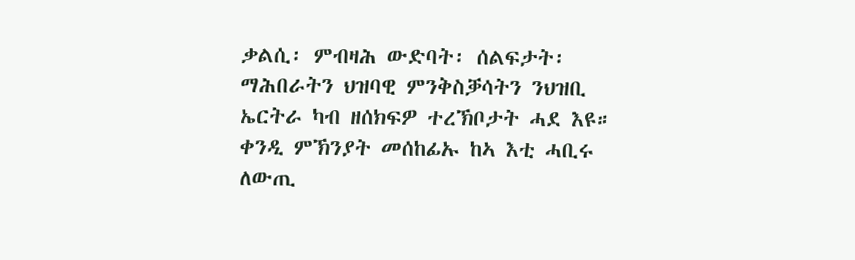ቃልሲ፡ ምብዛሕ ውድባት፡ ሰልፍታት፡ ማሕበራትን ህዝባዊ ምንቅስቓሳትን ንህዝቢ ኤርትራ ካብ ዘሰክፍዎ ተረኽቦታት ሓደ እዩ። ቀንዲ ምኽንያት መሰከፊኡ ከኣ እቲ ሓቢሩ ለውጢ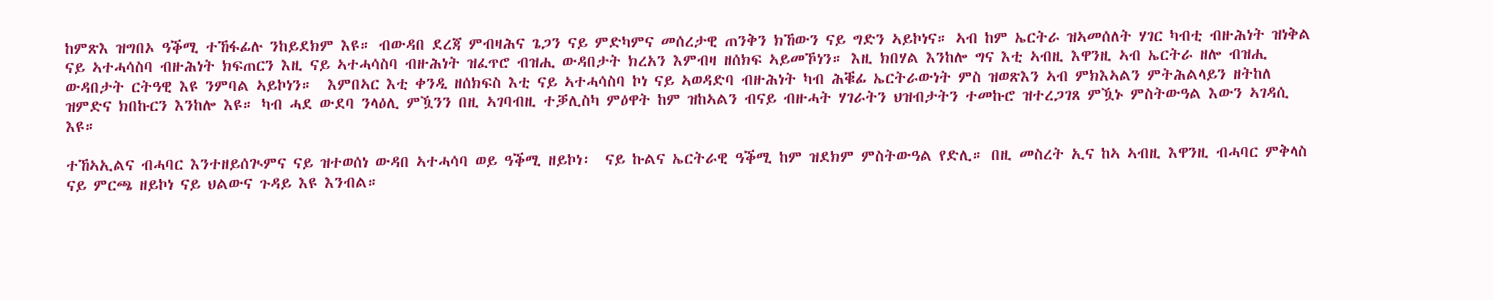ከምጽእ ዝግበኦ ዓቕሚ ተኸፋፊሉ ንከይደክም እዩ። ብውዳበ ደረጃ ምብዛሕና ጌጋን ናይ ምድካምና መሰረታዊ ጠንቅን ክኸውን ናይ ግድን ኣይኮነና። ኣብ ከም ኤርትራ ዝኣመሰለት ሃገር ካብቲ ብዙሕነት ዝነቅል ናይ ኣተሓሳስባ ብዙሕነት ክፍጠርን እዚ ናይ ኣተሓሳስባ ብዙሕነት ዝፈጥሮ ብዝሒ ውዳበታት ክረአን እምብዛ ዘሰክፍ ኣይመኾነን። እዚ ክበሃል እንከሎ ግና እቲ ኣብዚ እዋንዚ ኣብ ኤርትራ ዘሎ ብዝሒ ውዳበታት ርትዓዊ እዩ ንምባል ኣይኮነን።  እምበኣር እቲ ቀንዲ ዘሰክፍስ እቲ ናይ ኣተሓሳስባ ኮነ ናይ ኣወዳድባ ብዙሕነት ካብ ሕቑፊ ኤርትራውነት ምስ ዝወጽእን ኣብ ምክእኣልን ምትሕልላይን ዘትከለ ዝምድና ክበኩርን እንከሎ እዩ። ካብ ሓደ ውደባ ንላዕሊ ምዃንን በዚ ኣገባብዚ ተቓሊስካ ምዕዋት ከም ዝከኣልን ብናይ ብዙሓት ሃገራትን ህዝብታትን ተመኩሮ ዝተረጋገጸ ምዃኑ ምስትውዓል እውን ኣገዳሲ እዩ።

ተኸኣኢልና ብሓባር እንተዘይሰጒምና ናይ ዝተወሰነ ውዳበ ኣተሓሳባ ወይ ዓቕሚ ዘይኮነ፡  ናይ ኩልና ኤርትራዊ ዓቕሚ ከም ዝደክም ምስትውዓል የድሊ። በዚ መስረት ኢና ከኣ ኣብዚ እዋንዚ ብሓባር ምቅላስ ናይ ምርጫ ዘይኮነ ናይ ህልውና ጉዳይ እዩ እንብል።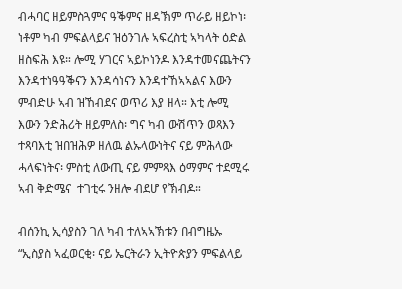ብሓባር ዘይምስጓምና ዓቕምና ዘዳኽም ጥራይ ዘይኮነ፡ ነቶም ካብ ምፍልላይና ዝዕንገሉ ኣፍረስቲ ኣካላት ዕድል ዘስፍሕ እዩ። ሎሚ ሃገርና ኣይኮነንዶ እንዳተመናጨትናን እንዳተነዓዓቕናን እንዳሳነናን እንዳተኸኣኣልና እውን ምብድሁ ኣብ ዝኸብደና ወጥሪ እያ ዘላ። እቲ ሎሚ እውን ንድሕሪት ዘይምለስ፡ ግና ካብ ውሽጥን ወጻእን ተጻባእቲ ዝበዝሕዎ ዘለዉ ልኡላውነትና ናይ ምሕላው ሓላፍነትና፡ ምስቲ ለውጢ ናይ ምምጻእ ዕማምና ተደሚሩ ኣብ ቅድሜና  ተገቲሩ ንዘሎ ብደሆ የኽብዶ።

ብሰንኪ ኢሳያስን ገለ ካብ ተለኣኣኽቱን በብግዜኡ “ኢስያስ ኣፈወርቂ፡ ናይ ኤርትራን ኢትዮጵያን ምፍልላይ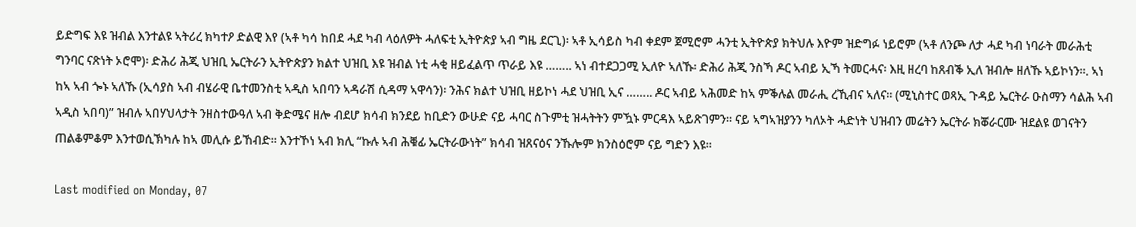ይድግፍ እዩ ዝብል እንተልዩ ኣትሪረ ክካተዖ ድልዊ እየ (ኣቶ ካሳ ከበደ ሓደ ካብ ላዕለዎት ሓለፍቲ ኢትዮጵያ ኣብ ግዜ ደርጊ)፡ ኣቶ ኢሳይስ ካብ ቀደም ጀሚሮም ሓንቲ ኢትዮጵያ ክትህሉ እዮም ዝድግፉ ነይሮም (ኣቶ ለንጮ ለታ ሓደ ካብ ነባራት መራሕቲ ግንባር ናጽነት ኦሮሞ)፡ ድሕሪ ሕጂ ህዝቢ ኤርትራን ኢትዮጵያን ክልተ ህዝቢ እዩ ዝብል ነቲ ሓቂ ዘይፈልጥ ጥራይ እዩ …….. ኣነ ብተደጋጋሚ ኢለዮ ኣለኹ፡ ድሕሪ ሕጂ ንስኻ ዶር ኣብይ ኢኻ ትመርሓና፡ እዚ ዘረባ ከጸብቕ ኢለ ዝብሎ ዘለኹ ኣይኮነን።. ኣነ ከኣ ኣብ ጐኑ ኣለኹ (ኢሳያስ ኣብ ብሄራዊ ቤተመንስቲ ኣዲስ ኣበባን ኣዳራሽ ሲዳማ ኣዋሳን)፡ ንሕና ክልተ ህዝቢ ዘይኮነ ሓደ ህዝቢ ኢና …….. ዶር ኣብይ ኣሕመድ ከኣ ምቕሉል መራሒ ረኺብና ኣለና። (ሚኒስተር ወጻኢ ጉዳይ ኤርትራ ዑስማን ሳልሕ ኣብ ኣዲስ ኣበባ)” ዝብሉ ኣበሃህላታት ንዘስተውዓለ ኣብ ቅድሜና ዘሎ ብደሆ ክሳብ ክንደይ ከቢድን ውሁድ ናይ ሓባር ስጉምቲ ዝሓትትን ምዃኑ ምርዳእ ኣይጽገምን። ናይ ኣግኣዝያንን ካለኦት ሓድነት ህዝብን መሬትን ኤርትራ ክቖራርሙ ዝደልዩ ወገናትን ጠልቆምቆም እንተወሲኽካሉ ከኣ መሊሱ ይኸብድ። እንተኾነ ኣብ ክሊ “ኩሉ ኣብ ሕቑፊ ኤርትራውነት” ክሳብ ዝጸናዕና ንኹሎም ክንስዕሮም ናይ ግድን እዩ።

Last modified on Monday, 07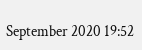September 2020 19:52